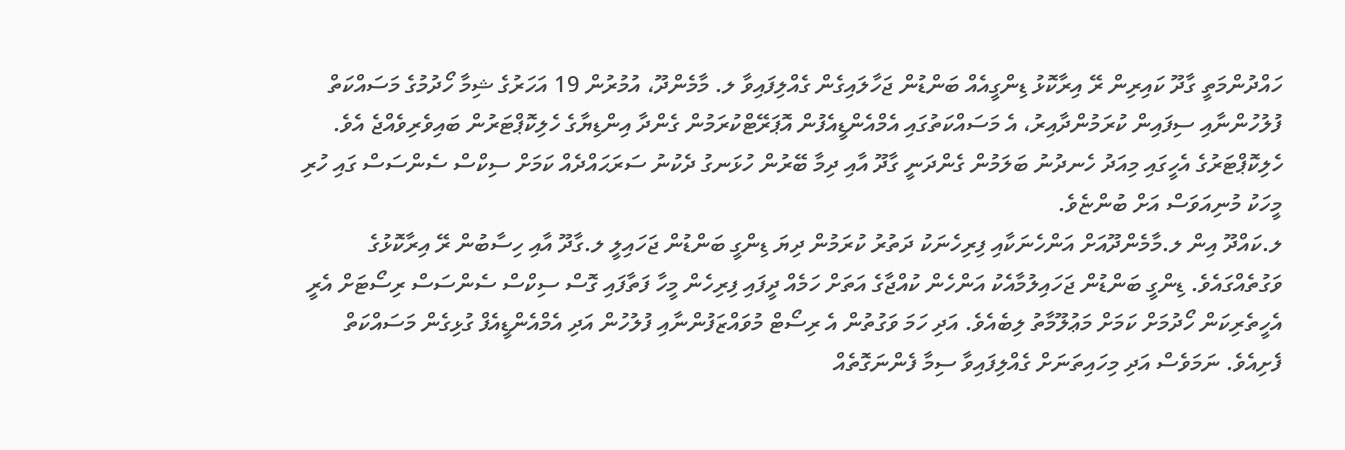ހައްދުންމަތީ ގާދޫ ކައިރިން ރޭ އިރާކޮޅު ޑިންގީއެއް ބަންޑުން ޖަހާލައިގެން ގެއްލިފައިވާ ލ. މާމެންދޫ، އުމުރުން 19 އަހަރުގެ ޝިމާ ހޯދުމުގެ މަސައްކަތް ފުލުހުންނާއި ސިފައިން ކުރަމުންދާއިރު، އެ މަސައްކަތުގައި އެމްއެންޑީއެފުން އޮޕަރޭޓްކުރަމުން ގެންދާ އިންޑިޔާގެ ހެލިކޮޕްޓަރުން ބައިވެރިވެއްޖެ އެވެ.
ހެލިކޮޕްޓަރުގެ އެހީގައި މިއަދު ހެނދުނު ބަލަމުން ގެންދަނީ ގާދޫ އާއި ދިމާ ބޭރުން ހުޅަނގު ދެކުނު ސަރަޙައްދެއް ކަމަށް ސިކްސް ސެންސަސް ގައި ހުރި މީހަކު މުނިއަވަސް އަށް ބުންޏެވެ.
ލ.ކައްދޫ އިން ލ.މާމެންދޫއަށް އަންހެނަކާއި ފިރިހެނަކު ދަތުރު ކުރަމުން ދިޔަ ޑިންގީ ބަންޑުން ޖަހައިލީ ލ.ގާދޫ އާއި ހިސާބުން ރޭ އިރާކޮޅުގެ ވަގުތެއްގައެވެ. ޑިންގީ ބަންޑުން ޖަހައިލުމާއެކު އަންހެން ކުއްޖާގެ އަތަށް ހަމެއް ދީފައި ފިރިހެން މީހާ ފަތާފައި ގޮސް ސިކްސް ސެންސަސް ރިސޯޓަށް އެރީ އެހީތެރިކަން ހޯދުމަށް ކަމަށް މަޢުލޫމާތު ލިބެއެވެ. އަދި ހަމަ ވަގުތުން އެ ރިސޯޓް މުވައްޒަފުންނާއި ފުލުހުން އަދި އެމްއެންޑީއެފް ގުޅިގެން މަސައްކަތް ފެށިއެވެ. ނަމަވެސް އަދި މިހައިތަނަށް ގެއްލިފައިވާ ސިމާ ފެންނަގޮތެއް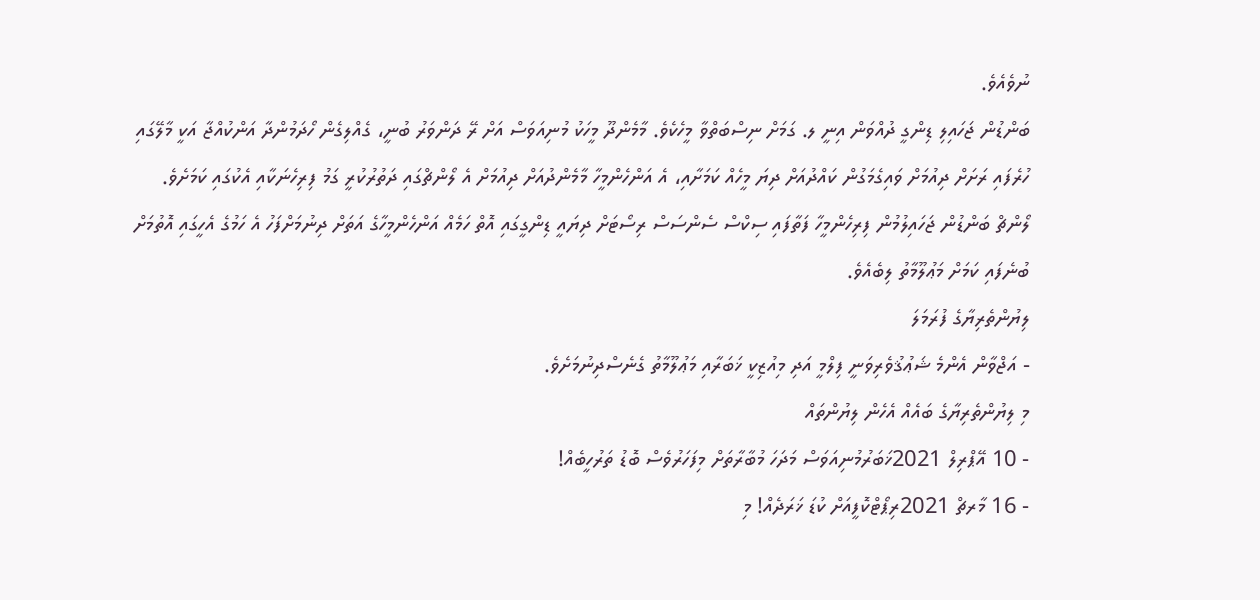ނުވެއެވެ.
ބަންޑުން ޖަހައިލި ޑިންގީ ދުއްވަން އިނީ ލ. ގަމަށް ނިސްބަތްވާ މީހެކެވެ. މާމެންދޫ މީހަކު މުނިއަވަސް އަށް ރޭ ދަންވަރު ބުނީ، ގެއްލިގެން ހޯދަމުންދާ އަންކުއްޖާ އަކީ މާލޭގައި ހުރެފައި ރަށަށް ދިއުމަށް ވައިގެމަގުން ކައްދުއަށް ދިޔަ މީހެއް ކަމަށާއި، އެ އަންހެންމީހާ މާމެންދުއަށް ދިއުމަށް އެ ލޯންޗްގައި ދަތުރުކުރީ ގަމު ފިރިހެނަކާއި އެކުގައި ކަމަށެވެ.
ލޯންޗް ބަންޑުން ޖަހައިލުމުން ފިރިހެންމީހާ ފަތާފައި ސިކްސް ސެންސަސް ރިސޯޓަށް ދިޔައީ ޑިންގީގައި އޮތް ހަމެއް އަންހެންމީހާގެ އަތަށް ދިނުމަށްފަހު އެ ހަމުގެ އެހީގައި އޮތުމަށް ބުނެފައި ކަމަށް މަޢުލޫމާތު ލިބެއެވެ.
ލިޔުންތެރިޔާގެ ފުރަމަލަ
- އަޖްވާން އެންމެ ޝަޢުޤުވެރިވަނީ ފިލްމީ އަދި މިއުޒިކީ ޚަބަރާއި މަޢުލޫމާތު ގެނެސްދިނުމަށެވެ.
މި ލިޔުންތެރިޔާގެ ބައެއް އެހެން ލިޔުންތައް
- 10 އޭޕްރިލް 2021ޚަބަރުމުނިއަވަސް މަދަހަ މުބާރާތަށް މިފަހަރުވެސް ބޮޑު ތަރުހީބެއް!
- 16 މާރޗް 2021ރިޕޯޓްކޮފީއަށް ކުޑަ ޚަރަދެއް! މި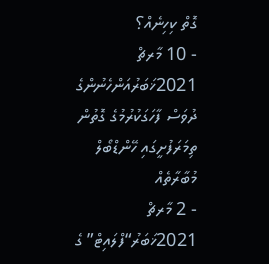ގޮތް ކިހިނެއް؟
- 10 މާރޗް 2021ޚަބަރުއަންހެނުންގެ ދުވަސް ފާހަގަކުރުމުގެ ގޮތުން ތިމަރަފުށީގައި ހޭންޑްބޯލް މުބާރާތެއް
- 2 މާރޗް 2021ޚަބަރު“ފްލައިޓް” ގެ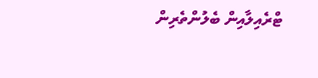ޓްރެއިލާއިން ބެލުންތެރިން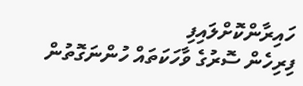ހައިރާންކޮށްލައިފި
ފިރިހެން ސޮރުގެ ވާހަކަތައް ހުންނަގޮތުން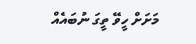މަށަށް ހީވޭ ތީގަ ނުބައެއް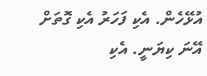އުޅޭހެން. އެކި ފަހަރު އެކި ގޮތަށް އޭނަ ކިޔަނީ. އެކި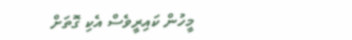މީހުން ކައިރީވެސް އެކި ގޮތަށް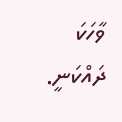ވާހަކަ ދައްކަނީ.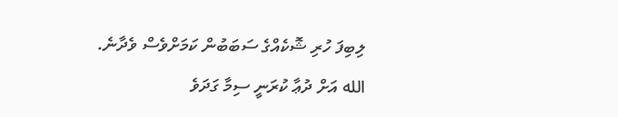ލިބިފަ ހުރި ޝޮކެއްގެ ސަބަބުން ކަމަށްވެސް ވެދާނެ.
الله އަށް ދުޢާ ކުރަނީ ސިމާ ގަދަވެ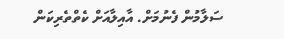ސަލާމުން ފެނުމަށް. އާއިލާއަށް ކެތްތެރިކަން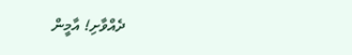ދެއްވާށި! އާމީން